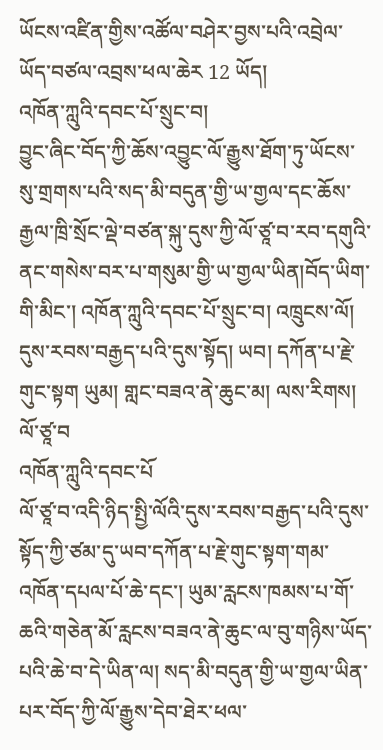ཡོངས་འཛིན་གྱིས་འཚོལ་བཤེར་བྱས་པའི་འབྲེལ་ཡོད་བཙལ་འབྲས་ཕལ་ཆེར 12 ཡོད།
འཁོན་ཀླུའི་དབང་པོ་སྲུང་བ།
བྱུང་ཞིང་བོད་ཀྱི་ཆོས་འབྱུང་ལོ་རྒྱུས་ཐོག་ཏུ་ཡོངས་སུ་གྲགས་པའི་སད་མི་བདུན་གྱི་ཡ་གྱལ་དང་ཆོས་རྒྱལ་ཁྲི་སྲོང་ལྡེ་བཙན་སྐུ་དུས་ཀྱི་ལོ་ཙཱ་བ་རབ་དགུའི་ནང་གསེས་བར་པ་གསུམ་གྱི་ཡ་གྱལ་ཡིན།བོད་ཡིག་གི་མིང་། འཁོན་ཀླུའི་དབང་པོ་སྲུང་བ། འཁྲུངས་ལོ། དུས་རབས་བརྒྱད་པའི་དུས་སྟོད། ཡབ། དཀོན་པ་རྗེ་གུང་སྟག ཡུམ། གླང་བཟའ་ནེ་ཆུང་མ། ལས་རིགས། ལོ་ཙཱ་བ
འཁོན་ཀླུའི་དབང་པོ
ལོ་ཙཱ་བ་འདི་ཉིད་སྤྱི་ལོའི་དུས་རབས་བརྒྱད་པའི་དུས་སྟོད་ཀྱི་ཙམ་དུ་ཡབ་དཀོན་པ་རྗེ་གུང་སྟག་གམ་འཁོན་དཔལ་པོ་ཆེ་དང་། ཡུམ་རླངས་ཁམས་པ་གོ་ཆའི་གཅེན་མོ་རླངས་བཟའ་ནེ་ཆུང་ལ་བུ་གཉིས་ཡོད་པའི་ཆེ་བ་དེ་ཡིན་ལ། སད་མི་བདུན་གྱི་ཡ་གྱལ་ཡིན་པར་བོད་ཀྱི་ལོ་རྒྱུས་དེབ་ཐེར་ཕལ་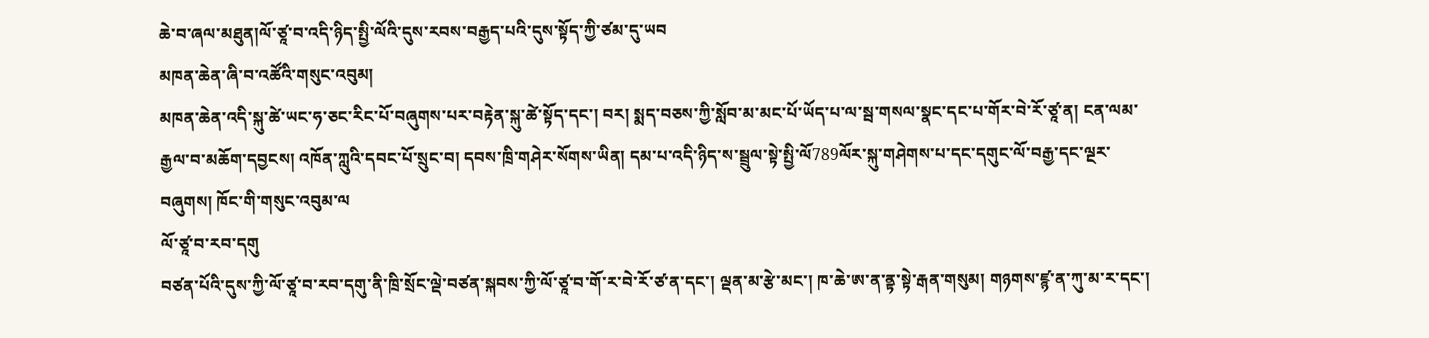ཆེ་བ་ཞལ་མཐུན།ལོ་ཙཱ་བ་འདི་ཉིད་སྤྱི་ལོའི་དུས་རབས་བརྒྱད་པའི་དུས་སྟོད་ཀྱི་ཙམ་དུ་ཡབ
མཁན་ཆེན་ཞི་བ་འཚོའི་གསུང་འབུམ།
མཁན་ཆེན་འདི་སྐུ་ཚེ་ཡང་ཧ་ཅང་རིང་པོ་བཞུགས་པར་བརྟེན་སྐུ་ཚེ་སྟོད་དང་། བར། སྨད་བཅས་ཀྱི་སློབ་མ་མང་པོ་ཡོད་པ་ལ་སྦ་གསལ་སྣང་དང་པ་གོར་བེ་རོ་ཙཱ་ན། ངན་ལམ་རྒྱལ་བ་མཆོག་དབྱངས། འཁོན་ཀླུའི་དབང་པོ་སྲུང་བ། དབས་ཁྲི་གཤེར་སོགས་ཡིན། དམ་པ་འདི་ཉིད་ས་སྦྲུལ་སྟེ་སྤྱི་ལོ789ལོར་སྐུ་གཤེགས་པ་དང་དགུང་ལོ་བརྒྱ་དང་ལྔར་བཞུགས། ཁོང་གི་གསུང་འབུམ་ལ
ལོ་ཙཱ་བ་རབ་དགུ
བཙན་པོའི་དུས་ཀྱི་ལོ་ཙཱ་བ་རབ་དགུ་ནི་ཁྲི་སྲོང་ལྡེ་བཙན་སྐབས་ཀྱི་ལོ་ཙཱ་བ་གོ་ར་བེ་རོ་ཙ་ན་དང་། ལྡན་མ་རྩེ་མང་། ཁ་ཆེ་ཨ་ན་ནྟ་སྟེ་རྒན་གསུམ། གཉགས་ཛྙ་ན་ཀུ་མ་ར་དང་།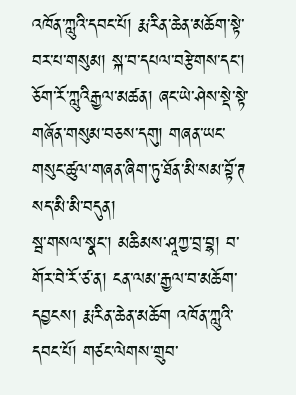འཁོན་ཀླུའི་དབང་པོ། རྨ་རིན་ཆེན་མཆོག་སྟེ་བར་པ་གསུམ། སྐ་བ་དཔལ་བརྩེགས་དང་། ཅོག་རོ་ཀླུའིརྒྱལ་མཚན། ཞང་ཡེ་ཤེས་སྡེ་སྟེ་གཞོན་གསུམ་བཅས་དགུ། གཞན་ཡང་གསུང་ཚུལ་གཞན་ཞིག་ཏུ་ཐོན་མི་སམ་བྟོ་ཊ
སད་མི་མི་བདུན།
སྦ་གསལ་སྣང་། མཆིམས་ཤཱཀྱ་བྲ་བྷ། བ་གོར་བེ་རོ་ཙ་ན། ངན་ལམ་རྒྱལ་བ་མཆོག་དབྱངས། རྨ་རིན་ཆེན་མཆོག འཁོན་ཀླུའི་དབང་པོ། གཙང་ལེགས་གྲུབ་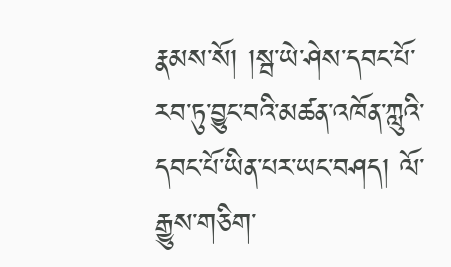རྣམས་སོ། །སྦ་ཡེ་ཤེས་དབང་པོ་རབ་ཏུ་བྱུང་བའི་མཚན་འཁོན་ཀླུའི་དབང་པོ་ཡིན་པར་ཡང་བཤད། ལོ་རྒྱུས་གཅིག་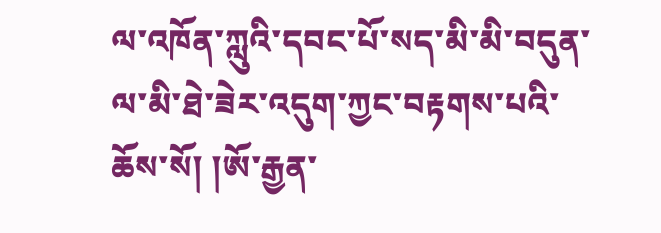ལ་འཁོན་ཀླུའི་དབང་པོ་སད་མི་མི་བདུན་ལ་མི་ཐེ་ཟེར་འདུག་ཀྱང་བརྟགས་པའི་ཆོས་སོ། །ཨོ་རྒྱན་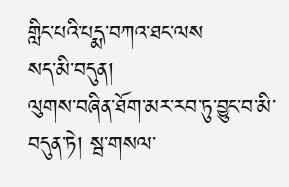གླིང་པའི་པདྨ་བཀའ་ཐང་ལས
སད་མི་བདུན།
ལུགས་བཞིན་ཐོག་མར་རབ་ཏུ་བྱུང་བ་མི་བདུན་ཏེ། སྦ་གསལ་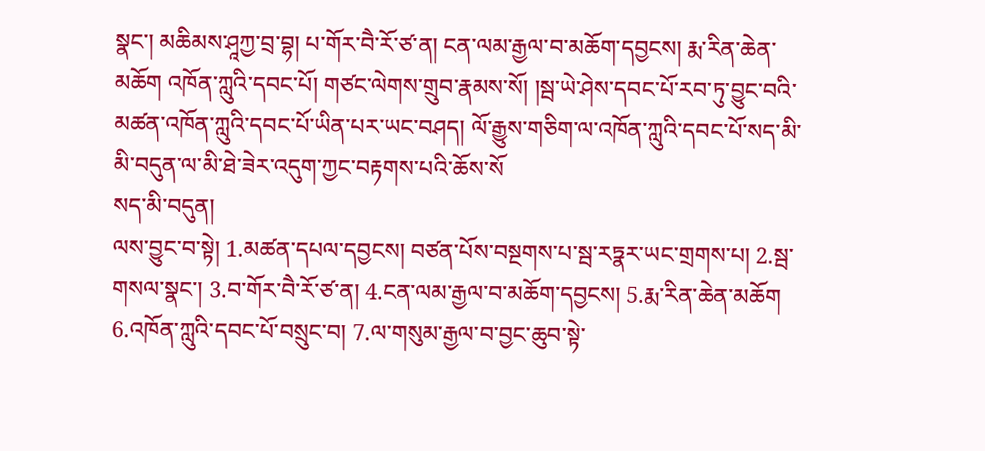སྣང་། མཆིམས་ཤཱཀྱ་བྲ་བྷ། པ་གོར་བཻ་རོ་ཙ་ན། ངན་ལམ་རྒྱལ་བ་མཆོག་དབྱངས། རྨ་རིན་ཆེན་མཆོག འཁོན་ཀླུའི་དབང་པོ། གཙང་ལེགས་གྲུབ་རྣམས་སོ། །སྦ་ཡེ་ཤེས་དབང་པོ་རབ་ཏུ་བྱུང་བའི་མཚན་འཁོན་ཀླུའི་དབང་པོ་ཡིན་པར་ཡང་བཤད། ལོ་རྒྱུས་གཅིག་ལ་འཁོན་ཀླུའི་དབང་པོ་སད་མི་མི་བདུན་ལ་མི་ཐེ་ཟེར་འདུག་ཀྱང་བརྟགས་པའི་ཆོས་སོ
སད་མི་བདུན།
ལས་བྱུང་བ་སྟེ། 1.མཚན་དཔལ་དབྱངས། བཙན་པོས་བསྔགས་པ་སྦ་རཏྣར་ཡང་གྲགས་པ། 2.སྦ་གསལ་སྣང་། 3.བ་གོར་བཻ་རོ་ཙ་ན། 4.ངན་ལམ་རྒྱལ་བ་མཆོག་དབྱངས། 5.རྨ་རིན་ཆེན་མཆོག 6.འཁོན་ཀླུའི་དབང་པོ་བསྲུང་བ། 7.ལ་གསུམ་རྒྱལ་བ་བྱང་ཆུབ་སྟེ་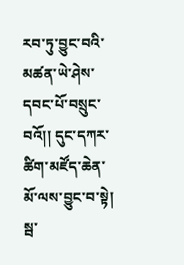རབ་ཏུ་བྱུང་བའི་མཚན་ཡེ་ཤེས་དབང་པོ་བསྲུང་བའོ།། དུང་དཀར་ཚིག་མཛོད་ཆེན་མོ་ལས་བྱུང་བ་སྟེ། སྦ་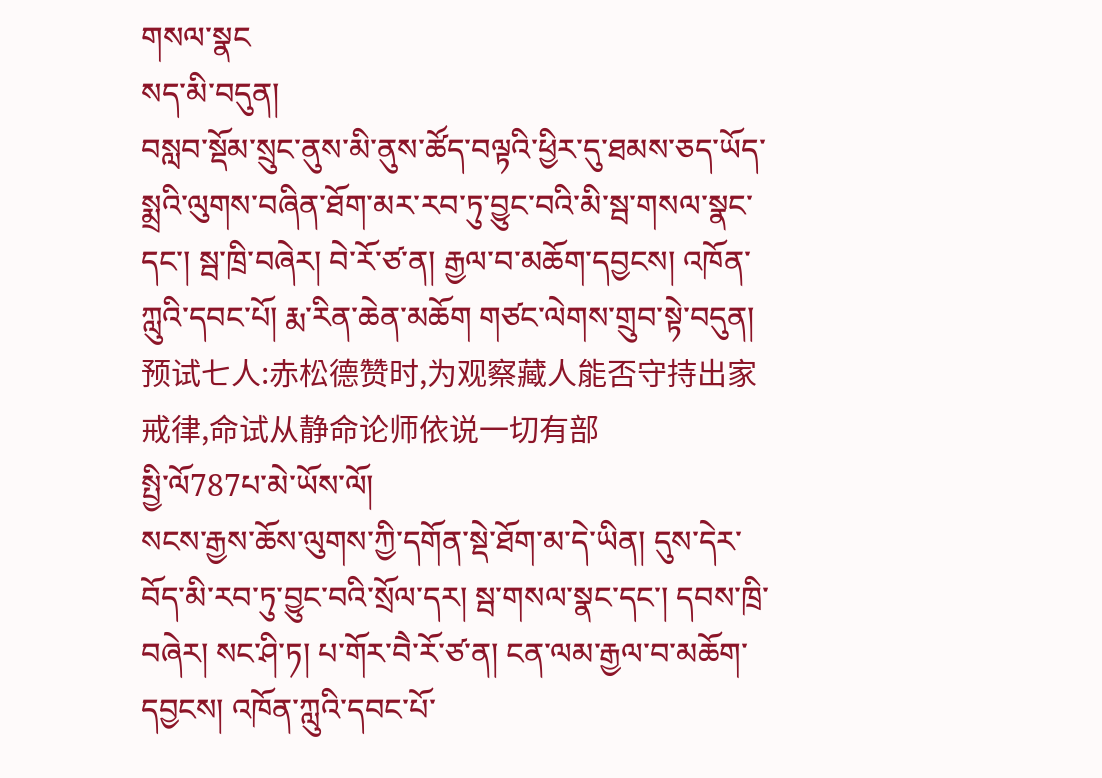གསལ་སྣང
སད་མི་བདུན།
བསླབ་སྡོམ་སྲུང་ནུས་མི་ནུས་ཚོད་བལྟའི་ཕྱིར་དུ་ཐམས་ཅད་ཡོད་སྨྲའི་ལུགས་བཞིན་ཐོག་མར་རབ་ཏུ་བྱུང་བའི་མི་སྦ་གསལ་སྣང་དང་། སྦ་ཁྲི་བཞེར། བེ་རོ་ཙ་ན། རྒྱལ་བ་མཆོག་དབྱངས། འཁོན་ཀླུའི་དབང་པོ། རྨ་རིན་ཆེན་མཆོག གཙང་ལེགས་གྲུབ་སྟེ་བདུན། 预试七人:赤松德赞时,为观察藏人能否守持出家戒律,命试从静命论师依说一切有部
སྤྱི་ལོ787པ་མེ་ཡོས་ལོ།
སངས་རྒྱས་ཆོས་ལུགས་ཀྱི་དགོན་སྡེ་ཐོག་མ་དེ་ཡིན། དུས་དེར་བོད་མི་རབ་ཏུ་བྱུང་བའི་སྲོལ་དར། སྦ་གསལ་སྣང་དང་། དབས་ཁྲི་བཞེར། སང་ཤི་ཏ། པ་གོར་བཻ་རོ་ཙ་ན། ངན་ལམ་རྒྱལ་བ་མཆོག་དབྱངས། འཁོན་ཀླུའི་དབང་པོ་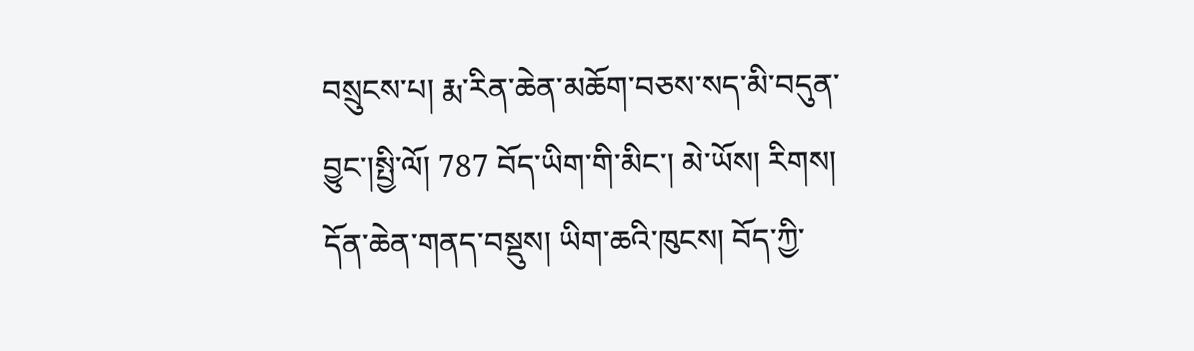བསྲུངས་པ། རྨ་རིན་ཆེན་མཆོག་བཅས་སད་མི་བདུན་བྱུང་།སྤྱི་ལོ། 787 བོད་ཡིག་གི་མིང་། མེ་ཡོས། རིགས། དོན་ཆེན་གནད་བསྡུས། ཡིག་ཆའི་ཁུངས། བོད་ཀྱི་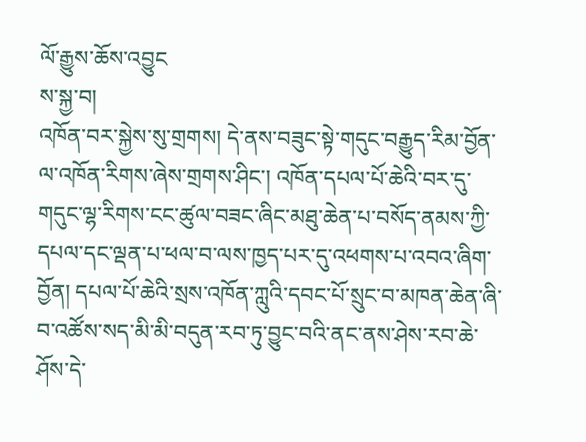ལོ་རྒྱུས་ཆོས་འབྱུང
ས་སྐྱ་བ།
འཁོན་བར་སྐྱེས་སུ་གྲགས། དེ་ནས་བཟུང་སྟེ་གདུང་བརྒྱུད་རིམ་བྱོན་ལ་འཁོན་རིགས་ཞེས་གྲགས་ཤིང་། འཁོན་དཔལ་པོ་ཆེའི་བར་དུ་གདུང་ལྷ་རིགས་ངང་ཚུལ་བཟང་ཞིང་མཐུ་ཆེན་པ་བསོད་ནམས་ཀྱི་དཔལ་དང་ལྡན་པ་ཕལ་བ་ལས་ཁྱད་པར་དུ་འཕགས་པ་འབའ་ཞིག་བྱོན། དཔལ་པོ་ཆེའི་སྲས་འཁོན་ཀླུའི་དབང་པོ་སྲུང་བ་མཁན་ཆེན་ཞི་བ་འཚོས་སད་མི་མི་བདུན་རབ་ཏུ་བྱུང་བའི་ནང་ནས་ཤེས་རབ་ཆེ་ཤོས་དེ་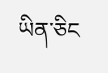ཡིན་ཅིང